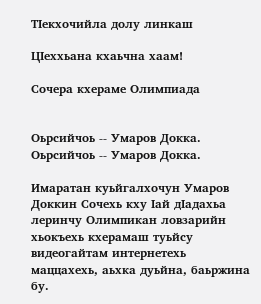ТIекхочийла долу линкаш

ЦIеххьана кхаьчна хаам!

Сочера кхераме Олимпиада


Оьрсийчоь -- Умаров Докка.
Оьрсийчоь -- Умаров Докка.

Имаратан куьйгалхочун Умаров Доккин Сочехь кху Iай дIадахьа леринчу Олимпикан ловзарийн хьокъехь кхерамаш туьйсу видеогайтам интернетехь маццахехь, аьхка дуьйна, баьржина бу.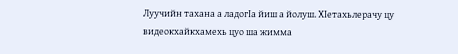Луучийн тахана а ладогIа йиш а йолуш. ХIетахьлерачу цу видеокхайкхамехь цуо ша жимма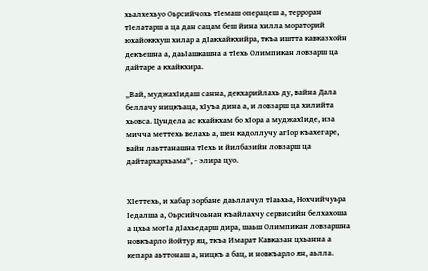хьалхехьуо Оьрсийчохь тIемаш операцеш а, терроран тIелатарш а ца дан сацам беш йина хилла мораторий юхайоккхуш хилар а дIакхайкхийра, ткъа иштта кавказхойн декъешна а, даьIашкашна а тIехь Олимпикан ловзарш ца дайтаре а кхайкхира.

„Вай, муджахIидаш санна, декхарийлахь ду, вайна Дала беллачу ницкъаца, хIуъа дина а, и ловзарш ца хилийта хьовса. Цундела ас кхайкхам бо хIора а муджахIиде, иза мичча меттехь велахь а, шен кадоллучу агIор къахегаре, вайн лаьттанашна тIехь и йилбазийн ловзарш ца дайтархархьама“, - элира цуо.


ХIеттехь, и хабар зорбане даьллачул тIаьхьа, Нохчийчуьра Iедалша а, Оьрсийчоьнан къайлахчу сервисийн белхахоша а цхьа могIа дIахьедарш дира, шаьш Олимпикан ловзаршна новкъарло йойтур яц, ткъа Имарат Кавказан цхьанна а кепара аьттонаш а, ницкъ а бац, и новкъарло ян, аьлла.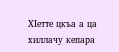ХIетте цкъа а ца хиллачу кепара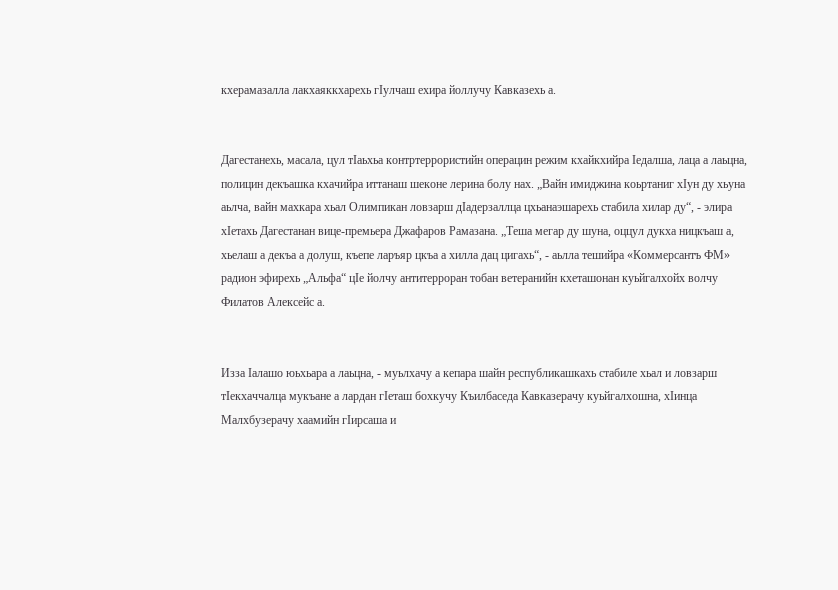кхерамазалла лакхаяккхарехь гIулчаш ехира йоллучу Кавказехь а.


Дагестанехь, масала, цул тIаьхьа контртеррористийн операцин режим кхайкхийра Iедалша, лаца а лаьцна, полицин декъашка кхачийра иттанаш шеконе лерина болу нах. „Вайн имиджина коьртаниг хIун ду хьуна аьлча, вайн махкара хьал Олимпикан ловзарш дIадерзаллца цхьанаэшарехь стабила хилар ду“, - элира хIетахь Дагестанан вице-премьера Джафаров Рамазана. „Теша мегар ду шуна, оццул дукха ницкъаш а, хьелаш а декъа а долуш, къепе ларъяр цкъа а хилла дац цигахь“, - аьлла тешийра «Коммерсантъ ФМ» радион эфирехь „Альфа“ цIе йолчу антитерроран тобан ветеранийн кхеташонан куьйгалхойх волчу Филатов Алексейс а.


Изза Iалашо юьхьара а лаьцна, - муьлхачу а кепара шайн республикашкахь стабиле хьал и ловзарш тIекхаччалца мукъане а лардан гIеташ бохкучу Къилбаседа Кавказерачу куьйгалхошна, хIинца Малхбузерачу хаамийн гIирсаша и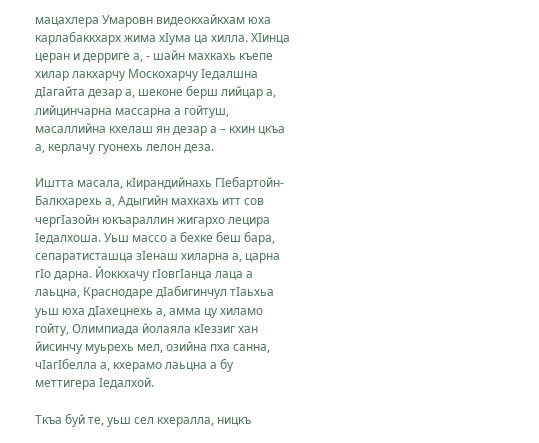мацахлера Умаровн видеокхайкхам юха карлабаккхарх жима хIума ца хилла. ХIинца церан и дерриге а, - шайн махкахь къепе хилар лакхарчу Москохарчу Iедалшна дIагайта дезар а, шеконе берш лийцар а, лийцинчарна массарна а гойтуш, масаллийна кхелаш ян дезар а – кхин цкъа а, керлачу гуонехь лелон деза.

Иштта масала, кIирандийнахь ГIебартойн-Балкхарехь а, Адыгийн махкахь итт сов чергIазойн юкъараллин жигархо лецира Iедалхоша. Уьш массо а бехке беш бара, сепаратисташца зIенаш хиларна а, царна гIо дарна. Йоккхачу гIовгIанца лаца а лаьцна, Краснодаре дIабигинчул тIаьхьа уьш юха дIахецнехь а, амма цу хиламо гойту, Олимпиада йолаяла кIеззиг хан йисинчу муьрехь мел, озийна пха санна, чIагIбелла а, кхерамо лаьцна а бу меттигера Iедалхой.

Ткъа буй те, уьш сел кхералла, ницкъ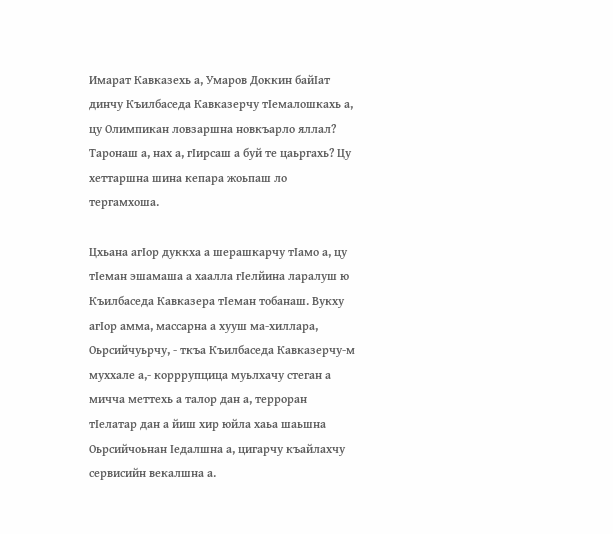Имарат Кавказехь а, Умаров Доккин байIат динчу Къилбаседа Кавказерчу тIемалошкахь а, цу Олимпикан ловзаршна новкъарло яллал? Таронаш а, нах а, гIирсаш а буй те цаьргахь? Цу хеттаршна шина кепара жоьпаш ло тергамхоша.

Цхьана агIор дуккха а шерашкарчу тIамо а, цу тIеман эшамаша а хаалла гIелйина ларалуш ю Къилбаседа Кавказера тIеман тобанаш. Вукху агIор амма, массарна а хууш ма-хиллара, Оьрсийчуьрчу, - ткъа Къилбаседа Кавказерчу-м муххале а,- корррупцица муьлхачу стеган а мичча меттехь а талор дан а, терроран тIелатар дан а йиш хир юйла хаьа шаьшна Оьрсийчоьнан Iедалшна а, цигарчу къайлахчу сервисийн векалшна а.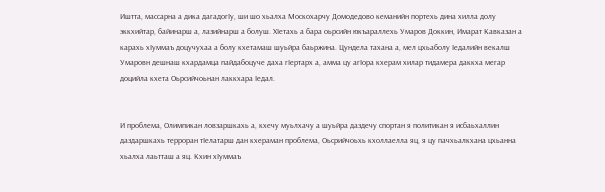Иштта, массарна а дика дагадогIу, ши шо хьалха Москохарчу Домодедово кеманийн портехь дина хилла долу эккхийтар, байинарш а, лазийнарш а болуш. ХIетахь а бара оьрсийн юкъараллехь Умаров Доккин, Имарат Кавказан а карахь хIуммаъ доцучухаа а болу кхетамаш шуьйра баьржина. Цундела тахана а, мел цхьаболу Iедалийн векалш Умаровн дешнаш кхардамца пайдабоцуче даха гIертарх а, амма цу агIора кхерам хилар тидамера даккха мегар доцийла кхета Оьрсийчоьнан лаккхара Iедал.


И проблема, Олимпикан ловзаршкахь а, кхечу муьлхачу а шуьйра даздечу спортан я политикан я исбаьхаллин даздаршкахь терроран тIелатарш дан кхераман проблема, Оьсрийчоьхь кхоллаелла яц, я цу пачхьалкхана цхьанна хьалха лаьтташ а яц. Кхин хIуммаъ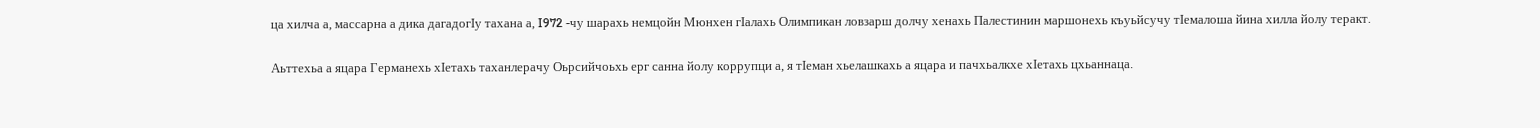ца хилча а, массарна а дика дагадогIу тахана а, I972 -чу шарахь немцойн Мюнхен гIалахь Олимпикан ловзарш долчу хенахь Палестинин маршонехь къуьйсучу тIемалоша йина хилла йолу теракт.

Аьттехьа а яцара Германехь хIетахь таханлерачу Оьрсийчоьхь ерг санна йолу коррупци а, я тIеман хьелашкахь а яцара и пачхьалкхе хIетахь цхьаннаца.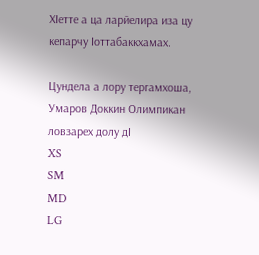ХIетте а ца ларйелира иза цу кепарчу Iоттабаккхамах.

Цундела а лору тергамхоша, Умаров Доккин Олимпикан ловзарех долу дI
XS
SM
MD
LG